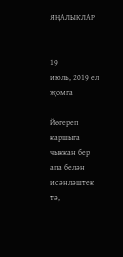ЯҢАЛЫКЛАР


19
июль, 2019 ел
җомга

Йөгереп каршыга чыккан бер апа белән исәнләштек тә,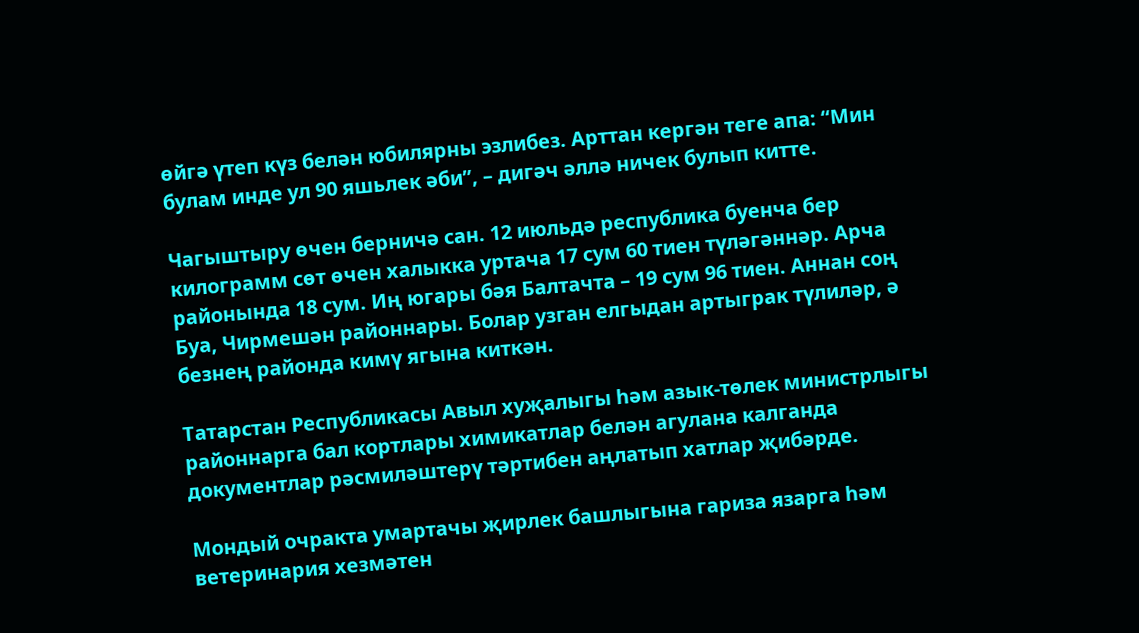өйгә үтеп күз белән юбилярны эзлибез. Арттан кергән теге апа: “Мин булам инде ул 90 яшьлек әби”, – дигәч әллә ничек булып китте.

Чагыштыру өчен берничә сан. 12 июльдә республика буенча бер килограмм сөт өчен халыкка уртача 17 сум 60 тиен түләгәннәр. Арча районында 18 сум. Иң югары бәя Балтачта – 19 сум 96 тиен. Аннан соң Буа, Чирмешән районнары. Болар узган елгыдан артыграк түлиләр, ә безнең районда кимү ягына киткән.

Татарстан Республикасы Авыл хуҗалыгы һәм азык-төлек министрлыгы районнарга бал кортлары химикатлар белән агулана калганда документлар рәсмиләштерү тәртибен аңлатып хатлар җибәрде.

Мондый очракта умартачы җирлек башлыгына гариза язарга һәм ветеринария хезмәтен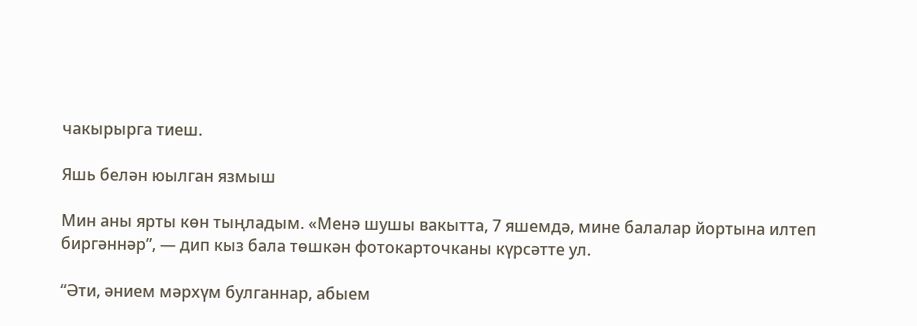чакырырга тиеш.

Яшь белән юылган язмыш

Мин аны ярты көн тыңладым. «Менә шушы вакытта, 7 яшемдә, мине балалар йортына илтеп биргәннәр”, — дип кыз бала төшкән фотокарточканы күрсәтте ул.

“Әти, әнием мәрхүм булганнар, абыем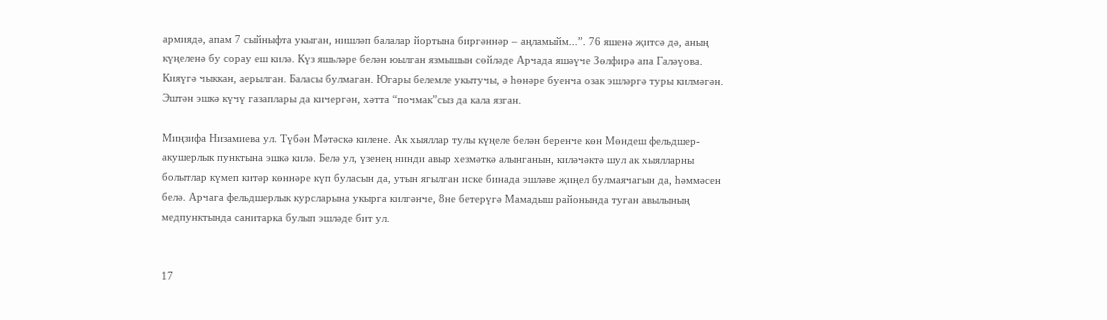армиядә, апам 7 сыйныфта укыган, нишләп балалар йортына биргәннәр – аңламыйм...”. 76 яшенә җитсә дә, аның күңеленә бу сорау еш килә. Күз яшьләре белән юылган язмышын сөйләде Арчада яшәүче Зөлфирә апа Галәүова. Кияүгә чыккан, аерылган. Баласы булмаган. Югары белемле укытучы, ә һөнәре буенча озак эшләргә туры килмәгән. Эштән эшкә күчү газаплары да кичергән, хәтта “почмак”сыз да кала язган.

Миңзифа Низамиева ул. Түбән Мәтәскә килене. Ак хыяллар тулы күңеле белән беренче көн Мөндеш фельдшер-акушерлык пунктына эшкә килә. Белә ул, үзенең нинди авыр хезмәткә алынганын, киләчәктә шул ак хыялларны болытлар күмеп китәр көннәре күп буласын да, утын ягылган иске бинада эшләве җиңел булмаячагын да, һәммәсен белә. Арчага фельдшерлык курсларына укырга килгәнче, 8не бетерүгә Мамадыш районында туган авылының медпунктында санитарка булып эшләде бит ул.


17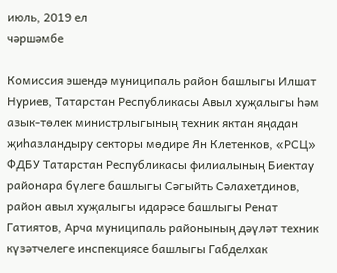июль, 2019 ел
чәршәмбе

Комиссия эшендә муниципаль район башлыгы Илшат Нуриев, Татарстан Республикасы Авыл хуҗалыгы һәм азык-төлек министрлыгының техник яктан яңадан җиһазландыру секторы мөдире Ян Клетенков, «РСЦ» ФДБУ Татарстан Республикасы филиалының Биектау районара бүлеге башлыгы Сәгыйть Сәлахетдинов, район авыл хуҗалыгы идарәсе башлыгы Ренат Гатиятов, Арча муниципаль районының дәүләт техник күзәтчелеге инспекциясе башлыгы Габделхак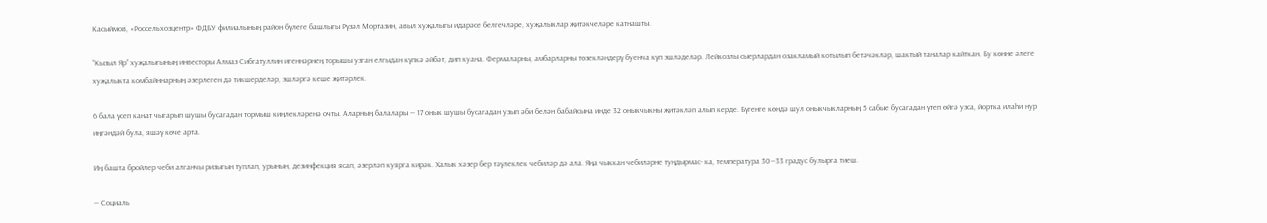Касыймов, «Россельхозцентр» ФДБУ филиалының район бүлеге башлыгы Рүзәл Мортазин, авыл хуҗалыгы идарәсе белгечләре, хуҗалыклар җитәкчеләре катнашты.

“Кызыл Яр” хуҗалыгының инвесторы Алмаз Сибгатуллин игеннәрнең торышы узган елгыдан күпкә әйбәт, дип куана. Фермаларны, амбарларны төзекләндерү буенча күп эшләделәр. Лейкозлы сыерлардан озакламый котылып бетәчәкләр, шактый таналар кайткан. Бу көнне әлеге хуҗалыкта комбайннарның әзерлеген дә тикшерделәр, эшләргә кеше җитәрлек.

6 бала үсеп канат чыгарып шушы бусагадан тормыш киңлекләренә очты. Аларның балалары — 17 онык шушы бусагадан узып әби белән бабайсына инде 32 оныкчыкны җитәкләп алып керде. Бүгенге көндә шул оныкчыкларның 5 сабые бусагадан үтеп өйгә узса, йортка илаһи нур иңгәндәй була, яшәү көче арта.

Иң башта бройлер чеби алганчы ризыгын туплап, урынын, дезинфекция ясап, әзерләп куярга кирәк. Халык хәзер бер тәүлеклек чебиләр дә ала. Яңа чыккан чебиләрне туңдырмас- ка, температура 30—33 градус булырга тиеш.

— Социаль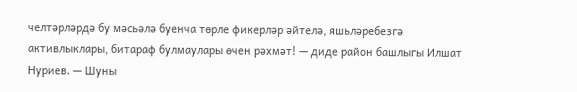челтәрләрдә бу мәсьәлә буенча төрле фикерләр әйтелә, яшьләребезгә активлыклары, битараф булмаулары өчен рәхмәт! — диде район башлыгы Илшат Нуриев. — Шуны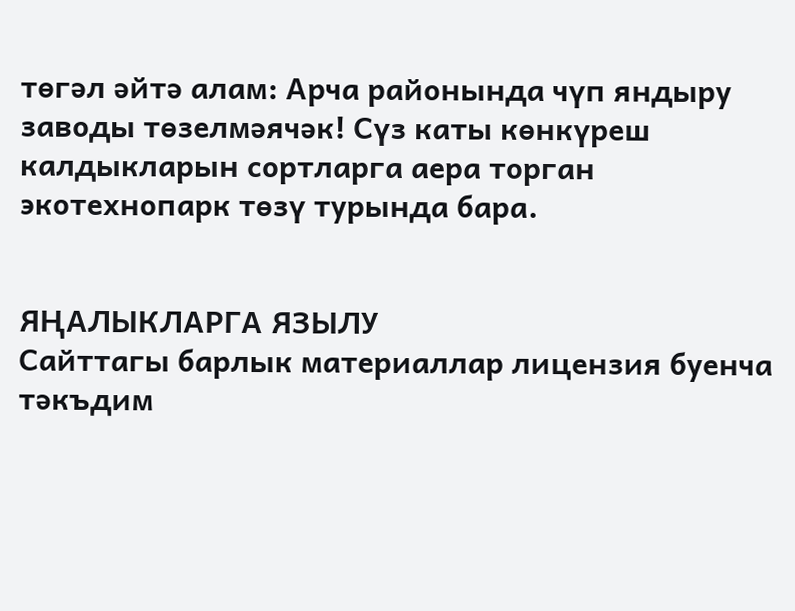төгәл әйтә алам: Арча районында чүп яндыру заводы төзелмәячәк! Сүз каты көнкүреш калдыкларын сортларга аера торган экотехнопарк төзү турында бара.


ЯҢАЛЫКЛАРГА ЯЗЫЛУ
Сайттагы барлык материаллар лицензия буенча тәкъдим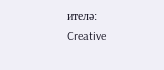ителә:
Creative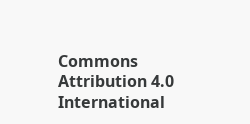Commons Attribution 4.0 International